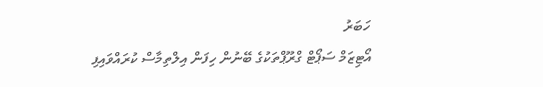ހަބަރު
އޯޓިޒަމް ސަޕޯޓް ގްރޫޕްތަކުގެ ބޭނުން ހިފަން އިލްތިމާސް ކުރައްވައިފި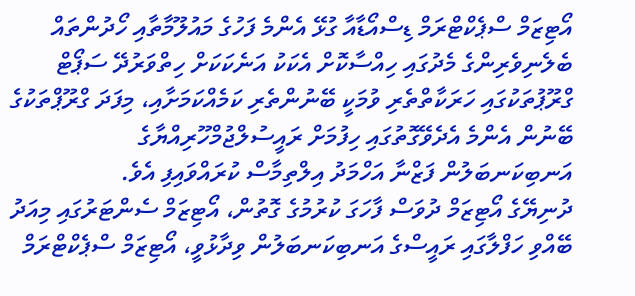އޯޓިޒަމް ސްޕެކްޓްރަމް ޑިސްއޯޑާއާ ގުޅޭ އެންމެ ފަހުގެ މައުލޫމާތާއި ހޯދުންތައް ބެލެނިވެރިންގެ މެދުގައި ހިއްސާކޮށް އެކަކު އަނެކަކަށް ހިތްވަރުދޭ ސަޕޯޓް ގްރޫޕުތަކުގައި ހަރަކާތްތެރި ވުމަކީ ބޭނުންތެރި ކަމެއްކަމަށާއި، މިފަދަ ގްރޫޕްތަކުގެ ބޭނުން އެންމެ އެދެވޭގޮތުގައި ހިފުމަށް ރައީސުލްޖުމްހޫރިއްޔާގެ އަނބިކަނބަލުން ފަޒްނާ އަހްމަދު އިލްތިމާސް ކުރައްވައިފި އެވެ.
ދުނިޔޭގެ އޯޓިޒަމް ދުވަސް ފާހަގަ ކުރުމުގެ ގޮތުން، އޯޓިޒަމް ސެންޓަރުގައި މިއަދު ބޭއްވި ހަފްލާގައި ރައީސްގެ އަނބިކަނބަލުން ވިދާޅުވީ، އޯޓިޒަމް ސްޕެކްޓްރަމް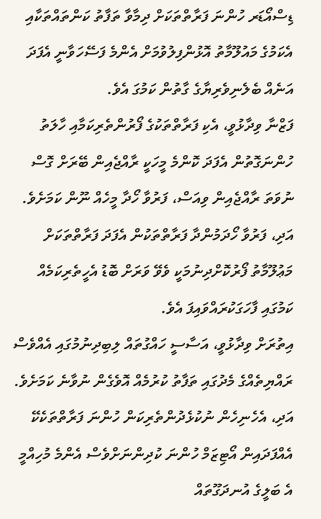ޑިސްއޯޑަރ ހުންނަ ފަރާތްތަކަށް ދިމާވާ ތަފާތު ކަންތައްތަކާއި އެކަމުގެ މައުލޫމާތު އޮޅުންފިލުވުމަށް އެންމެ ފަސޭހަވާނީ އެފަދަ އަނެއް ބެލެނިވެރިޔާގެ ގާތުން ކަމުގަ އެވެ.
ފަޒްނާ ވިދާޅުވީ، އެކި ފަރާތްތަކުގެ ފޯރުންތެރިކަމާއި ހާލަތު ހުންނަގޮތުން އެފަދަ ކޮންމެ މީހަކީ ރާއްޖެއިން ބޭރަށް ގޮސް ނުވަތަ ރާއްޖެއިން ވިއަސް، ފަރުވާ ހޯދާ މީހެއް ނޫން ކަމަށެވެ. އަދި، ފަރުވާ ހޯދަމުންދާ ފަރާތްތަކުން އެފަދަ ފަރާތްތަކަށް މަޢުލޫމާތު ފޯރުކޮށްދިނުމަކީ ވެވޭ ވަރަށް ބޮޑު އެހީތެރިކަމެއް ކަމުގައި ފާހަގަކުރައްވައިފަ އެވެ.
އިތުރަށް ވިދާޅުވީ، އަސާސީ ހައްގުތައް ލިބިދިނުމުގައި އެއްވެސް ރައްޔިތެއްގެ މެދުގައި ތަފާތު ކުރުމެއް އޮވެގެން ނުވާނެ ކަމަށެވެ. އަދި، އެހެނިހެން ނުކުޅެދުންތެރިކަން ހުންނަ ފަރާތްތަކެކޭ އެއްފަދައިން އޯޓިޒަމް ހުންނަ ކުދިންނަށްވެސް އެންމެ މުހިއްމީ އެ ބަލީގެ އުނދަގޫތައް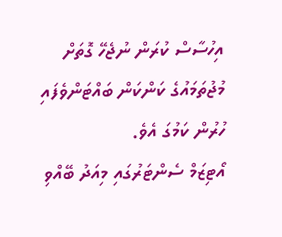އިހުސާސް ކުރަން ނުޖެހޭ ގޮތަށް މުޖުތަމައުގެ ކަންކަން ބައްޓަންވެފައި ހުރުން ކަމުގަ އެވެ.
އޯޓިޒަމް ސެންޓަރުގައި މިއަދު ބޭއްވި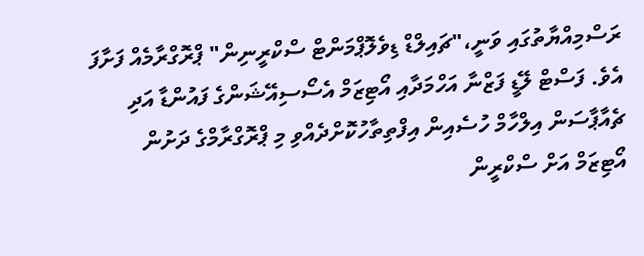ރަސްމިއްޔާތުގައި ވަނީ،"ޗައިލްޑް ޑިވެލޮޕްމަންޓް ސްކްރީނިން" ޕްރޮގްރާމެއް ފަށާފަ އެވެ. ފަސްޓް ލޭޑީ ފަޒްނާ އަހްމަދާއި އޯޓިޒަމް އެސޯސިއޭޝަންގެ ފައުންޑާ އަދި ޗެއާޕާސަން އިލްހާމް ހުސެއިން އިފްތިތާހުކޮށްދެއްވި މި ޕްރޮގްރާމްގެ ދަށުން އޯޓިޒަމް އަށް ސްކްރީން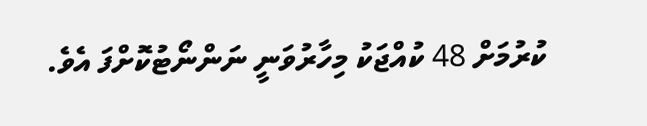ކުރުމަށް 48 ކުއްޖަކު މިހާރުވަނީ ނަންނޯޓުކޮށްފަ އެވެ.